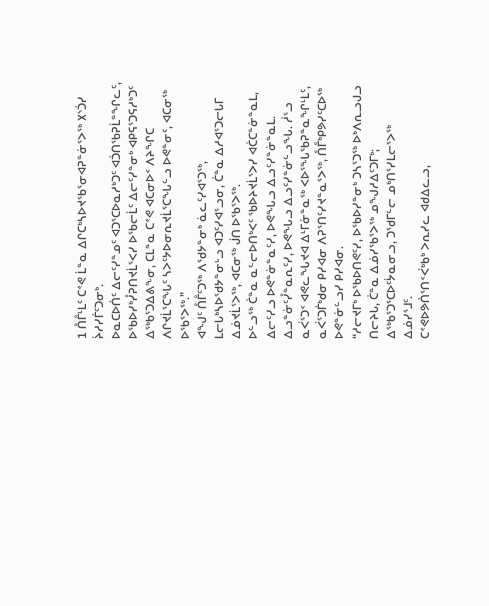1 ᑍᒤᒻᒪᑦ ᑕᕝᕙ ᒫᓐᓇ ᐃᒋᑕᒃᓴᐅᔪᖃᕐᓂᐊᕈᓐᓃᕐᐳᖅ ᙭ᔅᑑᓯ ᔩᓱᓯᒦᑦᑐᓂᒃ.
ᐅᓇᑕᐅᑏᑦ ᐃᓕᑦᓯᓐᓄᑦ ᐊᑐᕐᑕᐅᓇᓱᒃᑐᑦ ᐊᑑᑎᖃᕈᒫᓐᖏᓚᑦ, ᐅᖃᐅᓯᒃᓮᕈᑎᔪᒫᕐᐸᓯ ᐅᖃᓕᒫᑦ ᐃᓕᑦᓯᓐᓂᒃ ᐊᑭᕋᕐᑐᕋᓱᒃᑐᑦ ᐃᖅᑲᕐᑐᐃᕕᖕᓂ, ᑕᒪᓐᓇ ᑕᕝᕙ ᐊᑕᓂᐅᑉ ᐱᔨᖏᑕ ᐱᒋᔪᒫᕐᑕᖓᑦ ᓴᐳᑦᔭᐅᓂᕆᔪᒫᕐᑕᖓᓪᓗ ᐅᕙᓐᓂᑦ, ᐊᑕᓂᖅ ᐅᖃᕐᐳᖅ.”
ᐊᖑᑦ ᑍᒤᑦᑐᖅ ᐱᖁᔭᓐᓂᒃ ᓈᓚᑦᓯᐊᕐᑐᖅ, ᒪᓕᒐᒃᓴᐅᖁᔭᓐᓂᒡᓗ ᐊᑐᑦᓯᐊᕐᓗᓂ, ᑖᓐᓇ ᐃᓱᐊᕐᑐᓕᒐᒥ ᐃᓅᔪᒫᕐᐳᖅ, ᐊᑕᓂᖅ ᒎᑎ ᐅᖃᕐᐳᖅ.
ᐅᓪᓗᖅ ᑖᓐᓇ ᓇᓪᓕᐅᑎᒃᐸᑦ ᖃᐅᔨᔪᒫᕐᐳᓯ ᐊᑖᑕᓐᓃᓐᓇᒪ, ᐃᓕᑦᓯᓗ ᐅᕙᓐᓃᓐᓇᑦᓯ, ᐅᕙᖓᓗ ᐃᓗᑦᓯᓐᓃᓐᓇᒪ.
ᐃᓗᓐᓃᑦᓮᓐᓇᕆᑦᓯ, ᐅᕙᖓᓗ ᐃᓗᑦᓯᓐᓃᓪᓗᖓ. ᓲᕐᓗ ᓇᐹᕐᑐᑉ ᐊᕙᓚᖓᔪᐊ ᐃᒻᒥᓃᓐᓇᖅ ᐸᐅᕐᖓᖃᕈᓐᓇᖏᒻᒪᑦ, ᓇᐹᕐᑐᒦᒃᑯᓂ ᑭᓯᐊᓂ ᐱᕈᕐᑎᑦᓯᔪᓐᓇᕐᐳᖅ, ᑍᒤᒃᑭᕗᓯᑦᑕᐅᖅ ᐅᕙᓐᓃᓪᓗᓯ ᑭᓯᐊᓂ.
“ᓱᓕᔪᒥᒃ ᐅᖃᐅᑎᕙᑦᓯ, ᐅᖃᐅᓯᓐᓂᒃ ᑐᓴᕐᑐᖅ ᐅᒃᐱᕆᓗᒍᓗ ᑎᓕᔨᒐ, ᑖᓐᓇ ᐃᓅᓯᖃᕐᐳᖅ ᓄᖑᓱᐃᑦᑐᒥᒃ; ᐃᖅᑲᕐᑐᕐᑕᐅᑦᔮᓇᓂᓗ, ᑐᖁᒥᓪᓕ ᓄᒃᑎᕐᓯᒪᓕᕐᐳᖅ ᐃᓅᓯᕐᒧᑦ.
ᑕᕝᕙᐅᕗᑏᕐᑎᑉᐹᒃᑲᒃ ᐳᕆᓯᓚ ᐊᑯᐃᓚᓗ,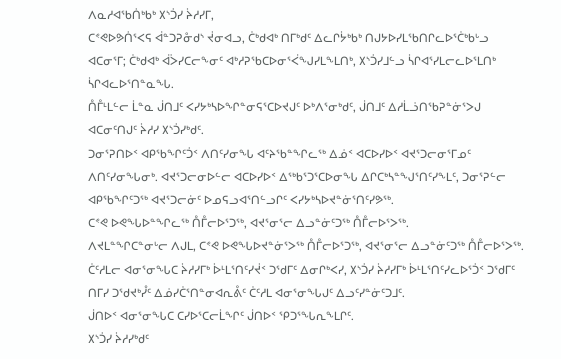ᐱᓇᓱᐊᖃᑏᒃᑲᒃ ᙭ᔅᑑᓯ ᔩᓱᓯᒥ,
ᑕᕝᕙᐅᕗᑏᕐᐸᕋ ᐋᓐᑐᕈᓁᑯᔅ ᔫᓂᐊᓗ, ᑖᒃᑯᐊᒃ ᑎᒥᒃᑯᑦ ᐃᓚᒋᔮᒃᑲᒃ ᑎᒍᔭᐅᓯᒪᖃᑎᒋᓚᐅᕐᑖᒃᑲᒡᓗ ᐊᑕᓂᕐᒥ; ᑖᒃᑯᐊᒃ ᐋᐴᓯᑕᓕᖕᓂᑦ ᐊᒃᓱᕈᖃᑕᐅᓂᕐᐹᖑᓯᒪᖕᒪᑎᒃ, ᙭ᔅᑑᓯᒧᓪᓗ ᓵᒋᐊᕐᓯᒪᓕᓚᐅᕐᒪᑎᒃ ᓵᒋᐊᓚᐅᕐᑎᓐᓇᖓ.
ᑍᒤᒻᒪᓪᓕ ᒫᓐᓇ ᒎᑎᒧᑦ ᐸᓯᔭᒃᓴᐅᖏᓐᓂᕋᕐᑕᐅᔪᒍᑦ ᐅᒃᐱᕐᓂᒃᑯᑦ, ᒎᑎᒧᑦ ᐃᓱᒫᓘᑎᖃᕈᓐᓃᕐᐳᒍ ᐊᑕᓂᑦᑎᒍᑦ ᔩᓱᓯ ᙭ᔅᑑᓯᒃᑯᑦ.
ᑐᓂᕐᕈᑎᐅᑉ ᐊᑭᖃᖏᑦᑑᑉ ᐱᑎᑦᓯᓂᖓ ᐊᑦᔨᖃᓐᖏᓚᖅ ᐃᓅᑉ ᐊᑕᐅᓯᐅᑉ ᐊᔪᕐᑐᓕᓂᕐᒥᓄᑦ ᐱᑎᑦᓯᓂᖓᓂᒃ. ᐊᔪᕐᑐᓕᓂᐅᓪᓕ ᐊᑕᐅᓯᐅᑉ ᐃᖅᑲᕐᑐᕐᑕᐅᓂᖓ ᐃᒋᑕᒃᓴᓐᖑᕐᑎᑦᓯᖕᒪᑦ, ᑐᓂᕐᕈᓪᓕ ᐊᑭᖃᖏᑦᑐᖅ ᐊᔪᕐᑐᓕᓃᑦ ᐅᓄᕋᓗᐊᕐᑎᓪᓗᒋᑦ ᐸᓯᔭᒃᓴᐅᔪᓐᓃᕐᑎᑦᓯᕗᖅ.
ᑕᕝᕙ ᐅᕙᖓᐅᓐᖏᓚᖅ ᑍᒤᓕᐅᕐᑐᖅ, ᐊᔪᕐᓂᕐᓕ ᐃᓗᓐᓃᑦᑐᖅ ᑍᒤᓕᐅᕐᐳᖅ.
ᐱᔪᒪᓐᖏᑕᓐᓂᒡᓕ ᐱᒍᒪ, ᑕᕝᕙ ᐅᕙᖓᐅᔪᓐᓃᕐᐳᖅ ᑍᒤᓕᐅᕐᑐᖅ, ᐊᔪᕐᓂᕐᓕ ᐃᓗᓐᓃᑦᑐᖅ ᑍᒤᓕᐅᕐᐳᖅ.
ᑖᑦᓱᒪᓕ ᐊᓂᕐᓂᖓᑕ ᔩᓱᓯᒥᒃ ᐆᒻᒪᕐᑎᑦᓯᔫᑉ ᑐᖁᒥᑦ ᐃᓂᒋᒃᐸᓯ, ᙭ᔅᑑᓯ ᔩᓱᓯᒥᒃ ᐆᒻᒪᕐᑎᑦᓯᓚᐅᕐᑑᑉ ᑐᖁᒥᑦ ᑎᒥᓯ ᑐᖁᔪᒃᓮᑦ ᐃᓅᓯᑖᕐᑎᓐᓂᐊᕆᕔᑦ ᑖᑦᓱᒪ ᐊᓂᕐᓂᖓᒍᑦ ᐃᓗᑦᓯᓐᓃᑦᑐᒧᑦ.
ᒎᑎᐅᑉ ᐊᓂᕐᓂᖓᑕ ᑕᓯᐅᕐᑕᓕᒫᖏᑦ ᒎᑎᐅᑉ ᕿᑐᕐᖓᕆᖕᒪᒋᑦ.
᙭ᔅᑑᓯ ᔩᓱᓯᒃᑯᑦ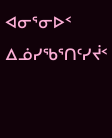ᐊᓂᕐᓂᐅᑉ ᐃᓅᓯᖃᕐᑎᑦᓯᔫᑉ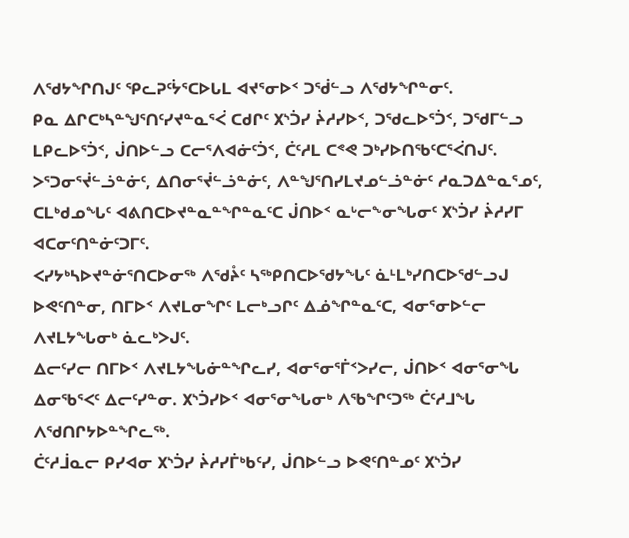ᐱᖁᔭᖏᑎᒍᑦ ᕿᓚᕈᑦᔮᕐᑕᐅᒐᒪ ᐊᔪᕐᓂᐅᑉ ᑐᖂᓪᓗ ᐱᖁᔭᖏᓐᓂᑦ.
ᑭᓇ ᐃᒋᑕᒃᓴᓐᖑᕐᑎᑦᓯᔪᓐᓇᕐᐹ ᑕᑯᒋᑦ ᙭ᔅᑑᓯ ᔩᓱᓯᐅᑉ, ᑐᖁᓚᐅᕐᑑᑉ, ᑐᖁᒥᓪᓗ ᒪᑭᓚᐅᕐᑑᑉ, ᒎᑎᐅᓪᓗ ᑕᓕᕐᐱᐊᓃᑦᑑᑉ, ᑖᑦᓱᒪ ᑕᕝᕙ ᑐᒃᓯᐅᑎᖃᑦᑕᕐᐹᑎᒍᑦ.
ᐳᕐᑐᓂᕐᔫᓪᓘᓐᓃᑦ, ᐃᑎᓂᕐᔫᓪᓘᓐᓃᑦ, ᐱᓐᖑᕐᑎᓯᒪᔪᓄᓪᓘᓐᓃᑦ ᓱᓇᑐᐃᓐᓇᕐᓄᑦ, ᑕᒪᒃᑯᓄᖓᑦ ᐊᕕᑎᑕᐅᔪᓐᓇᓐᖏᓐᓇᑦᑕ ᒎᑎᐅᑉ ᓇᒡᓕᖕᓂᖓᓂᑦ ᙭ᔅᑑᓯ ᔩᓱᓯᒥ ᐊᑕᓂᑦᑎᓐᓃᑦᑐᒥᑦ.
ᐸᓯᔭᒃᓴᐅᔪᓐᓃᕐᑎᑕᐅᓂᖅ ᐱᖁᔧᑦ ᓴᖅᑭᑎᑕᐅᖁᔭᖓᑦ ᓈᒻᒪᒃᓯᑎᑕᐅᖁᓪᓗᒍ ᐅᕙᑦᑎᓐᓂ, ᑎᒥᐅᑉ ᐱᔪᒪᓂᖏᑦ ᒪᓕᒃᓗᒋᑦ ᐃᓅᖏᓐᓇᑦᑕ, ᐊᓂᕐᓂᐅᓪᓕ ᐱᔪᒪᔭᖓᓂᒃ ᓈᓚᒃᐳᒍᑦ.
ᐃᓕᑦᓯᓕ ᑎᒥᐅᑉ ᐱᔪᒪᔭᖓᓃᓐᖏᓚᓯ, ᐊᓂᕐᓂᕐᒦᑉᐳᓯᓕ, ᒎᑎᐅᑉ ᐊᓂᕐᓂᖓ ᐃᓂᖃᕐᐸᑦ ᐃᓕᑦᓯᓐᓂ. ᙭ᔅᑑᓯᐅᑉ ᐊᓂᕐᓂᖓᓂᒃ ᐱᖃᖏᑦᑐᖅ ᑖᑦᓱᒧᖓ ᐱᖁᑎᒋᔭᐅᓐᖏᓚᖅ.
ᑖᑦᓱᒨᓇᓕ ᑭᓯᐊᓂ ᙭ᔅᑑᓯ ᔩᓱᓯᒦᒃᑲᑦᓯ, ᒎᑎᐅᓪᓗ ᐅᕙᑦᑎᓐᓄᑦ ᙭ᔅᑑᓯ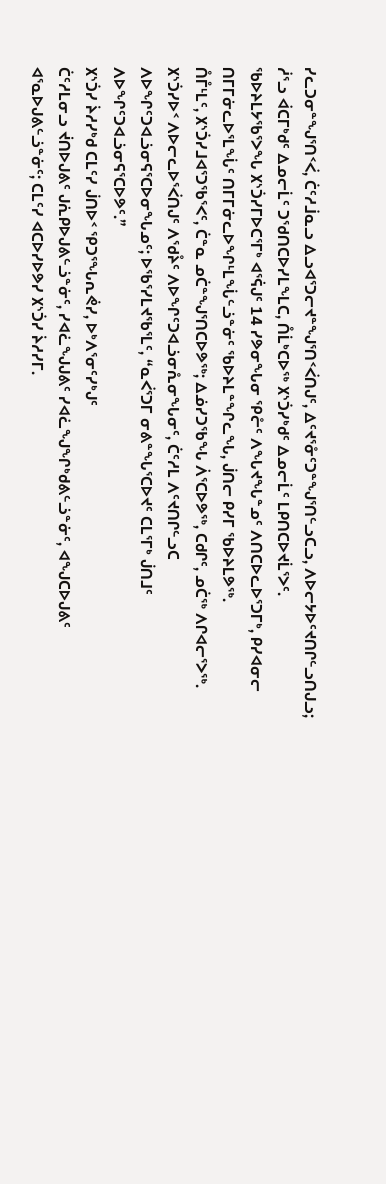ᓯᓚᑐᓂᓐᖑᕐᑎᑉᐹ, ᑖᑦᓱᒨᓇᓗ ᐃᓗᐊᕐᑐᓕᔪᓐᖑᕐᑎᑉᐹᑎᒍᑦ, ᐃᑦᔪᕐᓁᑦᑐᓐᖑᕐᑎᓪᓗᑕᓗ, ᐱᐅᓕᔭᐅᑦᔪᑎᒋᓪᓗᑎᒍᓗ;
ᓲᕐᓗ ᐋᑕᒥᒃᑯᑦ ᐃᓄᓕᒫᑦ ᑐᖁᑎᑕᐅᓯᒪᖕᒪᑕ, ᑍᒫᒃᑕᐅᖅ ᙭ᔅᑑᓯᒃᑯᑦ ᐃᓄᓕᒫᑦ ᒪᑭᑎᑕᐅᔪᒫᕐᐳᑦ.
ᖃᐅᔨᒪᔭᖃᕐᐳᖓ ᙭ᔅᑑᓯᒥᐅᑕᕐᒥᒃ ᐊᕐᕌᒍᑦ 14 ᓯᕗᓂᖓᓂ ᕿᓔᑦ ᐱᖓᔪᖓᓐᓄᑦ ᐱᑎᑕᐅᓚᐅᕐᑐᒥᒃ, ᑭᓯᐊᓂᓕ ᑎᒥᒥᓃᓚᐅᕐᒪᖔᑦ ᑎᒥᒥᓃᓚᐅᖏᒻᒪᖔᓪᓘᓐᓃᑦ ᖃᐅᔨᒪᓐᖏᓚᖓ, ᒎᑎᓕ ᑭᓯᒥ ᖃᐅᔨᒪᕗᖅ.
ᑍᒤᒻᒪᑦ, ᙭ᔅᑑᓯᒧᐊᕐᑐᖃᕐᐸᑦ, ᑖᓐᓇ ᓄᑖᓐᖑᕐᑎᑕᐅᕗᖅ; ᐃᓅᓯᑐᖃᖓ ᐲᕐᑕᐅᕗᖅ, ᑕᑯᒋᑦ, ᓄᑖᖅ ᐱᒋᐊᓕᕐᐳᖅ.
᙭ᔅᑑᓯᐅᑉ ᐱᐅᓕᓚᐅᕐᐹᑎᒍᑦ ᐱᖁᔧᑦ ᐱᐅᖏᑦᑐᐊᓘᓂᕅᓂᖓᓂᑦ, ᑖᑦᓱᒪ ᐱᑦᔪᑎᒋᓪᓗᑕ ᐱᐅᖏᑦᑐᐊᓘᓂᕋᕐᑕᐅᓂᖓᓄᑦ; ᐅᖃᕐᓯᒪᔪᖃᕐᒪᑦ, “ᓇᐹᕐᑐᒥ ᓂᕕᓐᖓᕐᑕᐅᔪᑦ ᑕᒪᕐᒥᒃ ᒎᑎᒧᑦ ᐱᐅᖏᑦᑐᐊᓘᓂᕋᕐᑕᐅᕗᑦ.”
᙭ᔅᑑᓯ ᔩᓱᓯᒃᑯ ᑕᒪᑦᓯ ᒎᑎᐅᑉ ᕿᑐᕐᖓᕆᕚᓯ, ᐅᒃᐱᕐᓂᑦᓯᒃᒍᑦ
ᑖᑦᓱᒪᓂᓗ ᔫᑎᐅᒍᕕᑦ ᒍᕇᑭᐅᒍᕕᓪᓘᓐᓃᑦ, ᓯᐊᓛᖑᒍᕕᑦ ᓯᐊᓛᖑᖏᒃᑯᕕᓪᓘᓐᓃᑦ, ᐊᖑᑕᐅᒍᕕᑦ ᐊᕐᓇᐅᒍᕕᓪᓘᓐᓃᑦ; ᑕᒪᑦᓯ ᐊᑕᐅᓯᐅᕗᓯ ᙭ᔅᑑᓯ ᔩᓱᓯᒥ.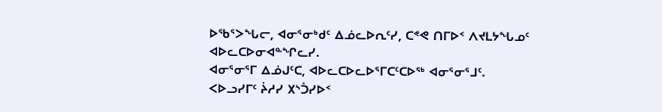ᐅᖃᕐᐳᖓᓕ, ᐊᓂᕐᓂᒃᑯᑦ ᐃᓅᓚᐅᕆᑦᓯ, ᑕᕝᕙ ᑎᒥᐅᑉ ᐱᔪᒪᔭᖓᓄᑦ ᐊᐅᓚᑕᐅᓂᐊᓐᖏᓚᓯ.
ᐊᓂᕐᓂᕐᒥ ᐃᓅᒍᑦᑕ, ᐊᐅᓚᑕᐅᓚᐅᕐᒥᑕᑦᑕᐅᖅ ᐊᓂᕐᓂᕐᒧᑦ.
ᐸᐅᓗᓯᒥᑦ ᔩᓱᓯ ᙭ᔅᑑᓯᐅᑉ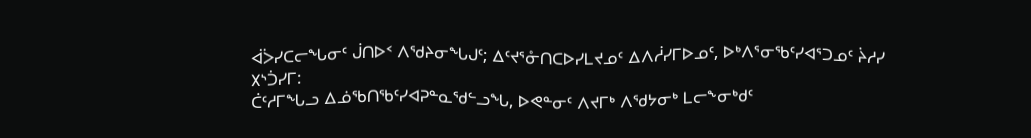ᐋᐴᓯᑕᓕᖓᓂᑦ ᒎᑎᐅᑉ ᐱᖁᔨᓂᖓᒍᑦ; ᐃᑦᔪᕐᓁᑎᑕᐅᓯᒪᔪᓄᑦ ᐃᐱᓲᓯᒥᐅᓄᑦ, ᐅᒃᐱᕐᓂᖃᑦᓯᐊᕐᑐᓄᑦ ᔩᓱᓯ ᙭ᔅᑑᓯᒥ:
ᑖᑦᓱᒥᖓᓗ ᐃᓅᖃᑎᖃᑦᓯᐊᕈᓐᓇᖁᓪᓗᖓ, ᐅᕙᓐᓂᑦ ᐱᔪᒥᒃ ᐱᖁᔭᓂᒃ ᒪᓕᖕᓂᒃᑯᑦ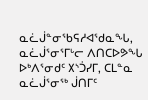ᓇᓛᒎᓐᓂᖃᕋᓱᐊᖁᓇᖓ, ᓇᓛᒎᕐᓂᕐᒥᒡᓕ ᐱᑎᑕᐅᕗᖓ ᐅᒃᐱᕐᓂᑯᑦ ᙭ᔅᑑᓯᒥ, ᑕᒪᓐᓇ ᓇᓛᒎᕐᓂᖅ ᒎᑎᒥᑦ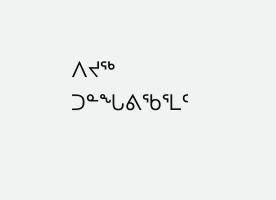ᐱᔪᖅ ᑐᓐᖓᕕᖃᕐᒪᑦ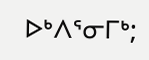ᐅᒃᐱᕐᓂᒥᒃ;